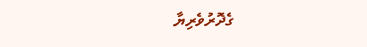ގެދޮރުވެރިޔާ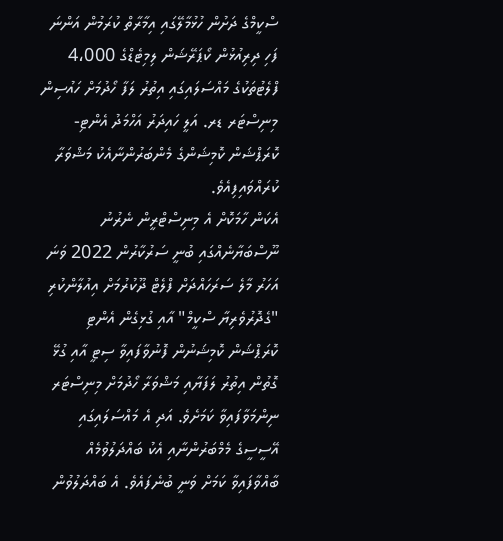ސްކީމްގެ ދަށުން ހުޅުމާލޭގައި އިމާރާތް ކުރަމުން އަންނަ ފަހި ދިރިއުޅުން ކޯޕަރޭޝަން ލިމިޓެޑްގެ 4،000 ފްލެޓުތަކުގެ މައްސަލައިގައި އިތުރު ލަފާ ހޯދުމަށް ހައުސިން މިނިސްޓަރ ޑރ. އަލީ ހައިދަރު އަހްމަދު އެންޓި-ކޮރަޕްޝަން ކޮމިޝަންގެ މެންބަރުންނާއެކު މަޝްވަރާ ކުރައްވައިފިއެވެ.
އެކަން ހާމަކޮށް އެ މިނިސްޓްރީން ނެރުނު ނޫސްބަޔާނެއްގައި ބުނީ ސަރުކާރުން 2022 ވަނަ އަހަރު މާލެ ސަރަހައްދަށް ފްލެޓް ދޫކުރުމަށް އިއުލާންކުރި "ގެދޮރުވެރިޔާ ސްކީމް" އާއި ގުޅިގެން އެންޓި ކޮރަޕްޝަން ކޮމިޝަނުން ފޮނުވާފައިވާ ސިޓީ އާއި ގުޅޭ ގޮތުން އިތުރު ލަފަޔާއި މަޝްވަރާ ހޯދުމަށް މިނިސްޓަރ ނިންމަވާފައިވާ ކަމަށެވެ. އަދި އެ މައްސަލައިގައި އޭސީސީގެ މެމްބަރުންނާއި އެކު ބައްދަލުވުމެއް ބާއްވާފައިވާ ކަމަށް ވަނީ ބުނެފައެވެ. އެ ބައްދަލުވުން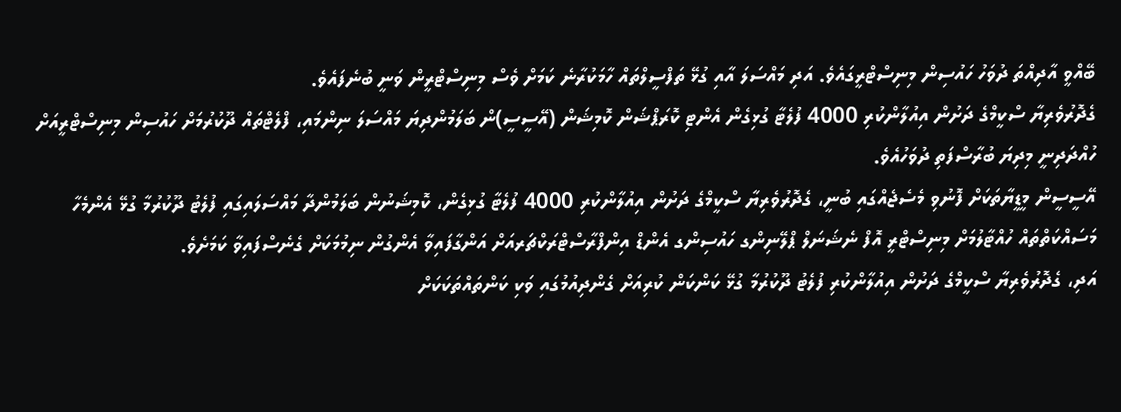ބޭއްވީ އާދިއްތަ ދުވަހު ހައުސިން މިނިސްޓްރީގައެވެ. އަދި މައްސަލަ އާއި ގުޅޭ ތަފްސީލްތައް ހާމަކުރާނެ ކަމަށް ވެސް މިނިސްޓްރީން ވަނީ ބުނެފައެވެ.
ގެދޮރުވެރިޔާ ސްކީމްގެ ދަށުން އިއުލާންކުރި 4000 ފުލެޓާ ގުޅިގެން އެންޓި ކޮރަޕްޝަން ކޮމިޝަން (އޭސީސީ)ން ބަލަމުންދިޔަ މައްސަލަ ނިންމައި، ފްލެޓްތައް ދޫކުރުމަށް ހައުސިން މިނިސްޓްރީއަށް ހުއްދަދިނީ މިދިޔަ ބުރާސްފަތި ދުވަހުއެވެ.
އޭސީސީން މީޑީޔާތަކަށް ފޮނުވި މެސެޖެއްގައި ބުނީ، ގެދޮރުވެރިޔާ ސްކީމްގެ ދަށުން އިއުލާންކުރި 4000 ފުލެޓާ ގުޅިގެން، ކޮމިޝަނުން ބަލަމުންދާ މައްސަލައިގައި ފުލެޓު ދޫކުރުމާ ގުޅޭ އެންމެހާ މަސައްކަތްތައް ހުއްޓާލުމަށް މިނިސްޓްރީ އޮފް ނެޝަނަލް ޕްލޭނިންގ ހައުސިންގ އެންޑް އިންފްރާސްޓްރަކްޗަރއަށް އަންގާފައިވާ އެންގުން ނިމުމަކަށް ގެނެސްފައިވާ ކަމަށެވެ.
އަދި، ގެދޮރުވެރިޔާ ސްކީމްގެ ދަށުން އިއުލާންކުރި ފުލެޓު ދޫކުރުމާ ގުޅޭ ކަންކަން ކުރިއަށް ގެންދިއުމުގައި ވަކި ކަންތައްތަކަކަށް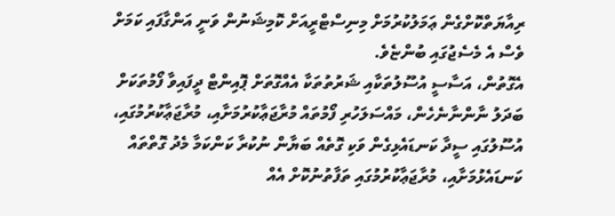ރިއާޔަތްކޮށްގެން ޢަމަލުކުރުމަށް މިނިސްޓްރީއަށް ކޮމިޝަނުން ވަނީ އަންގާފައި ކަމަށް ވެސް އެ މެސެޖުގައި ބުންޏެވެ.
އެގޮތުން، އަސާސީ އުސޫލުތަކާއި ޝަރުތުތަކާ އެއްގޮތަށް ޕޮއިންޓް ދީފައިވާ ފޯމުތަކަށް ބަދަލު ނާންނާނެހެން، މައްސަލަހުރި ފޯމުތައް މުރާޖަޢާކުރުމަށާއި، މުރާޖަޢާކުރުމުގައި، އުސޫލުގައި ސީދާ ކަނޑައެޅިގެން ވަކި ގޮތެއް ބަޔާން ނުކުރާ ކަންކަމާ މެދު ގޮތްތައް ކަނޑައެޅުމަށާއި، މުރާޖަޢާކުރުމުގައި ތަފާތުނުކޮށް އެއް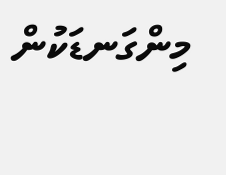މިންގަނޑަކުން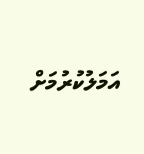އަމަލުކުރުމަށް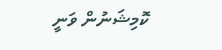ކޮމިޝަނުން ވަނީ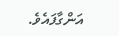އަންގާފައެވެ.